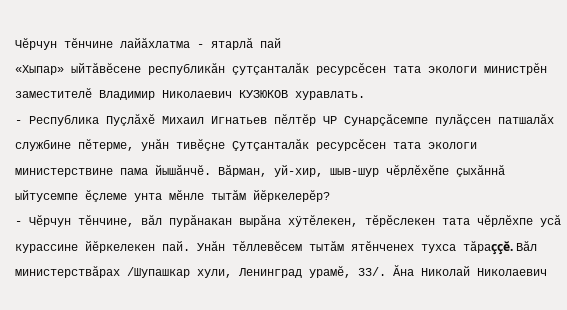Чĕрчун тĕнчине лайăхлатма - ятарлă пай
«Хыпар» ыйтăвĕсене республикăн çутçанталăк ресурсĕсен тата экологи министрĕн заместителĕ Владимир Николаевич КУЗЮКОВ хуравлать.
- Республика Пуçлăхĕ Михаил Игнатьев пĕлтĕр ЧР Сунарçăсемпе пулăçсен патшалăх службине пĕтерме, унăн тивĕçне Çутçанталăк ресурсĕсен тата экологи министерствине пама йышăнчĕ. Вăрман, уй-хир, шыв-шур чĕрлĕхĕпе çыхăннă ыйтусемпе ĕçлеме унта мĕнле тытăм йĕркелерĕр?
- Чĕрчун тĕнчине, вăл пурăнакан вырăна хÿтĕлекен, тĕрĕслекен тата чĕрлĕхпе усă курассине йĕркелекен пай. Унăн тĕллевĕсем тытăм ятĕнченех тухса тăраççĕ. Вăл министерствăрах /Шупашкар хули, Ленинград урамĕ, 33/. Ăна Николай Николаевич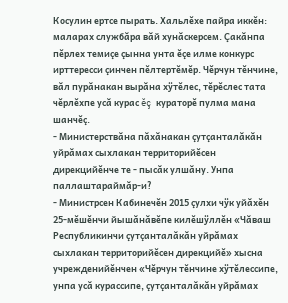Косулин ертсе пырать. Хальлĕхе пайра иккĕн: маларах службăра вăй хунăскерсем. Çакăнпа пĕрлех темиçе çынна унта ĕçе илме конкурс ирттересси çинчен пĕлтертĕмĕр. Чĕрчун тĕнчине, вăл пурăнакан вырăна хÿтĕлес, тĕрĕслес тата чĕрлĕхпе усă курас ĕç кураторĕ пулма мана шанчĕç.
- Министерствăна пăхăнакан çутçанталăкăн уйрăмах сыхлакан территорийĕсен дирекцийĕнче те - пысăк улшăну. Унпа паллаштараймăр-и?
- Министрсен Кабинечĕн 2015 çулхи чÿк уйăхĕн 25-мĕшĕнчи йышăнăвĕпе килĕшÿллĕн «Чăваш Республикинчи çутçанталăкăн уйрăмах сыхлакан территорийĕсен дирекцийĕ» хысна учрежденийĕнчен «Чĕрчун тĕнчине хÿтĕлессипе, унпа усă курассипе, çутçанталăкăн уйрăмах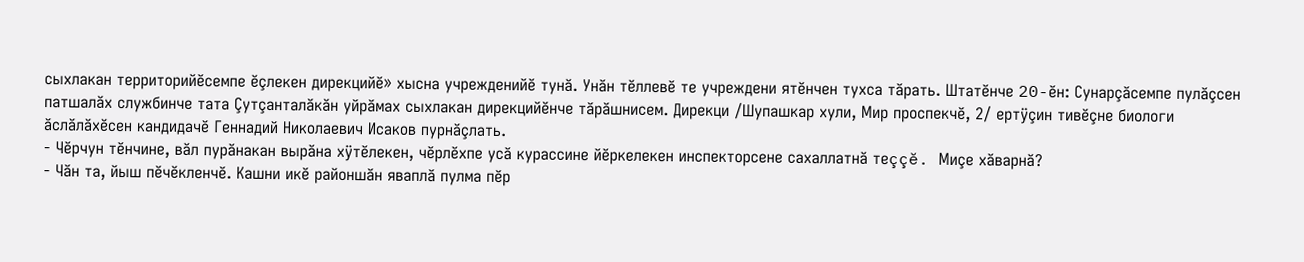сыхлакан территорийĕсемпе ĕçлекен дирекцийĕ» хысна учрежденийĕ тунă. Унăн тĕллевĕ те учреждени ятĕнчен тухса тăрать. Штатĕнче 20-ĕн: Сунарçăсемпе пулăçсен патшалăх службинче тата Çутçанталăкăн уйрăмах сыхлакан дирекцийĕнче тăрăшнисем. Дирекци /Шупашкар хули, Мир проспекчĕ, 2/ ертÿçин тивĕçне биологи ăслăлăхĕсен кандидачĕ Геннадий Николаевич Исаков пурнăçлать.
- Чĕрчун тĕнчине, вăл пурăнакан вырăна хÿтĕлекен, чĕрлĕхпе усă курассине йĕркелекен инспекторсене сахаллатнă теççĕ. Миçе хăварнă?
- Чăн та, йыш пĕчĕкленчĕ. Кашни икĕ районшăн яваплă пулма пĕр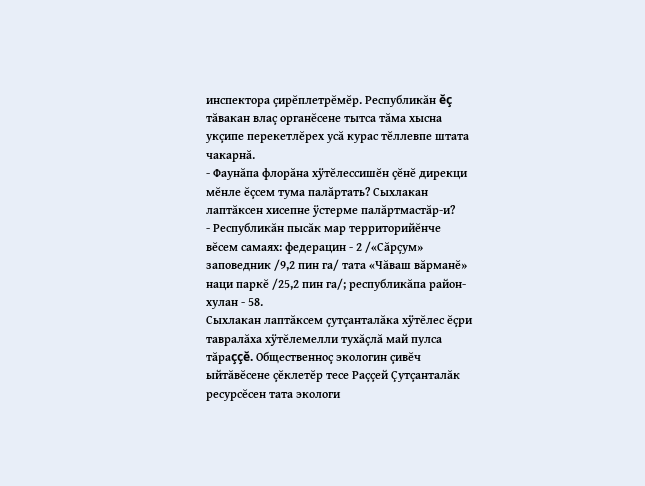инспектора çирĕплетрĕмĕр. Республикăн ĕç тăвакан влаç органĕсене тытса тăма хысна укçипе перекетлĕрех усă курас тĕллевпе штата чакарнă.
- Фаунăпа флорăна хÿтĕлессишĕн çĕнĕ дирекци мĕнле ĕçсем тума палăртать? Сыхлакан лаптăксен хисепне ÿстерме палăртмастăр-и?
- Республикăн пысăк мар территорийĕнче вĕсем самаях: федерацин - 2 /«Сăрçум» заповедник /9,2 пин га/ тата «Чăваш вăрманĕ» наци паркĕ /25,2 пин га/; республикăпа район-хулан - 58.
Сыхлакан лаптăксем çутçанталăка хÿтĕлес ĕçри тавралăха хÿтĕлемелли тухăçлă май пулса тăраççĕ. Общественноç экологин çивĕч ыйтăвĕсене çĕклетĕр тесе Раççей Çутçанталăк ресурсĕсен тата экологи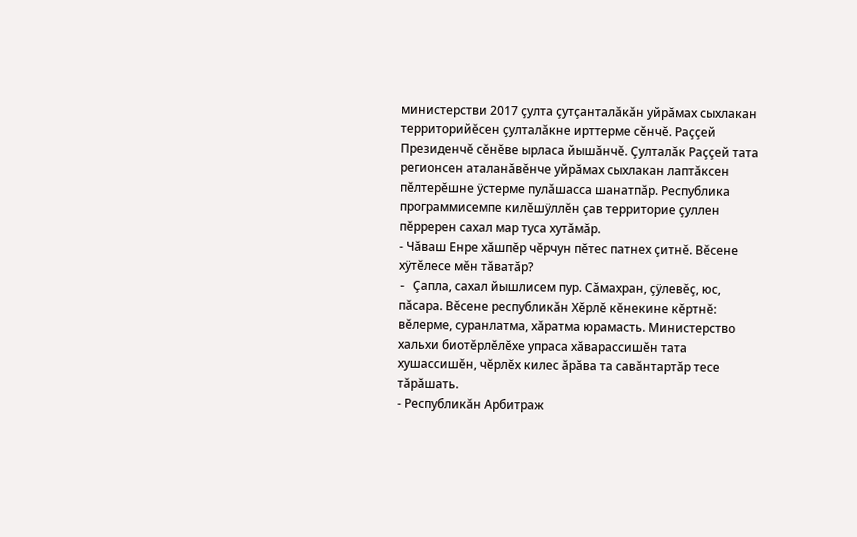министерстви 2017 çулта çутçанталăкăн уйрăмах сыхлакан территорийĕсен çулталăкне ирттерме сĕнчĕ. Раççей Президенчĕ сĕнĕве ырласа йышăнчĕ. Çулталăк Раççей тата регионсен аталанăвĕнче уйрăмах сыхлакан лаптăксен пĕлтерĕшне ÿстерме пулăшасса шанатпăр. Республика программисемпе килĕшÿллĕн çав территорие çуллен пĕрререн сахал мар туса хутăмăр.
- Чăваш Енре хăшпĕр чĕрчун пĕтес патнех çитнĕ. Вĕсене хÿтĕлесе мĕн тăватăр?
- Çапла, сахал йышлисем пур. Сăмахран, çÿлевĕç, юс, пăсара. Вĕсене республикăн Хĕрлĕ кĕнекине кĕртнĕ: вĕлерме, суранлатма, хăратма юрамасть. Министерство хальхи биотĕрлĕлĕхе упраса хăварассишĕн тата хушассишĕн, чĕрлĕх килес ăрăва та савăнтартăр тесе тăрăшать.
- Республикăн Арбитраж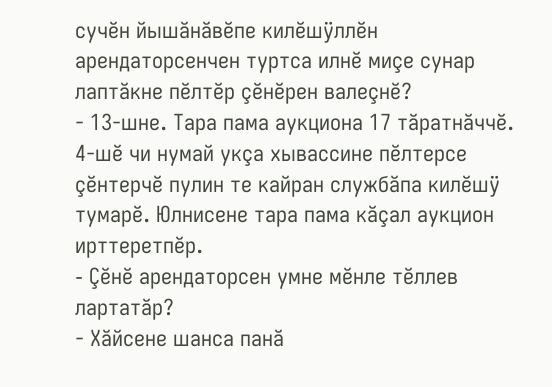сучĕн йышăнăвĕпе килĕшÿллĕн арендаторсенчен туртса илнĕ миçе сунар лаптăкне пĕлтĕр çĕнĕрен валеçнĕ?
- 13-шне. Тара пама аукциона 17 тăратнăччĕ. 4-шĕ чи нумай укçа хывассине пĕлтерсе çĕнтерчĕ пулин те кайран службăпа килĕшÿ тумарĕ. Юлнисене тара пама кăçал аукцион ирттеретпĕр.
- Çĕнĕ арендаторсен умне мĕнле тĕллев лартатăр?
- Хăйсене шанса панă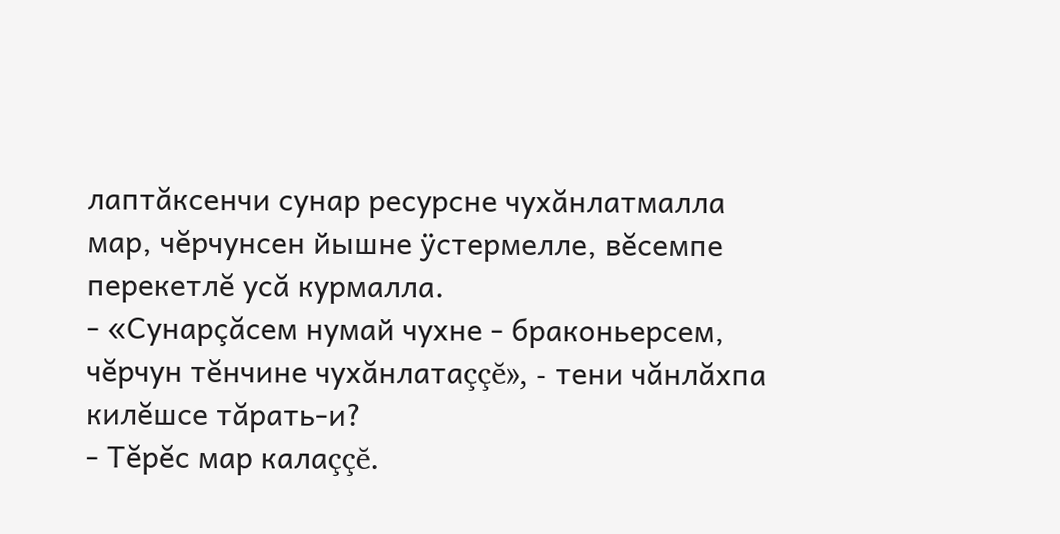лаптăксенчи сунар ресурсне чухăнлатмалла мар, чĕрчунсен йышне ÿстермелле, вĕсемпе перекетлĕ усă курмалла.
- «Сунарçăсем нумай чухне - браконьерсем, чĕрчун тĕнчине чухăнлатаççĕ», - тени чăнлăхпа килĕшсе тăрать-и?
- Тĕрĕс мар калаççĕ.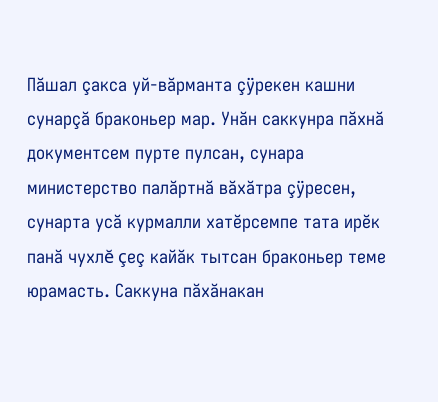Пăшал çакса уй-вăрманта çÿрекен кашни сунарçă браконьер мар. Унăн саккунра пăхнă документсем пурте пулсан, сунара министерство палăртнă вăхăтра çÿресен, сунарта усă курмалли хатĕрсемпе тата ирĕк панă чухлĕ çеç кайăк тытсан браконьер теме юрамасть. Саккуна пăхăнакан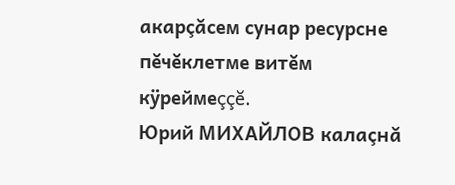акарçăсем сунар ресурсне пĕчĕклетме витĕм кÿреймеççĕ.
Юрий МИХАЙЛОВ калаçнă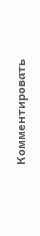Комментировать